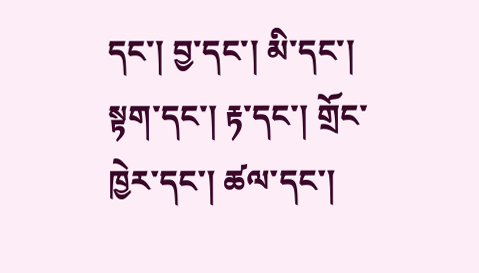དང་། བྱ་དང་། མི་དང་། སྟག་དང་། རྟ་དང་། གྲོང་ཁྱེར་དང་། ཚལ་དང་།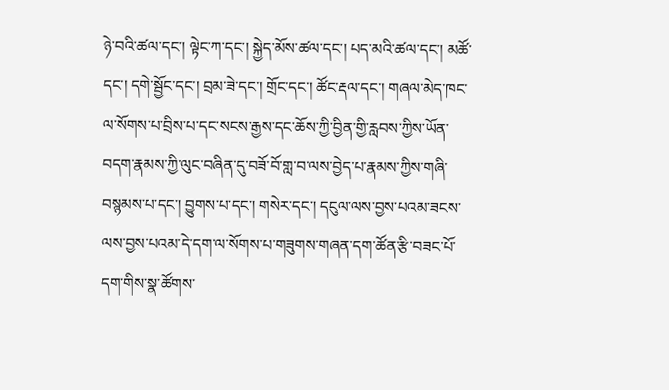ཉེ་བའི་ཚལ་དང་། ལྟེང་ཀ་དང་། སྐྱེད་མོས་ཚལ་དང་། པད་མའི་ཚལ་དང་། མཚོ་དང་། དགེ་སྦྱོང་དང་། བྲམ་ཟེ་དང་། གྲོང་དང་། ཚོང་རྡལ་དང་། གཞལ་མེད་ཁང་ལ་སོགས་པ་བྲིས་པ་དང་སངས་རྒྱས་དང་ཆོས་ཀྱི་བྱིན་གྱི་རླབས་ཀྱིས་ཡོན་བདག་རྣམས་ཀྱི་ལུང་བཞིན་དུ་བཟོ་བོ་གླ་བ་ལས་བྱེད་པ་རྣམས་ཀྱིས་གཞི་བསྙམས་པ་དང་། བྱུགས་པ་དང་། གསེར་དང་། དངུལ་ལས་བྱས་པའམ་ཟངས་ལས་བྱས་པའམ་དེ་དག་ལ་སོགས་པ་གཟུགས་གཞན་དག་ཚོན་རྩི་བཟང་པོ་དག་གིས་སྣ་ཚོགས་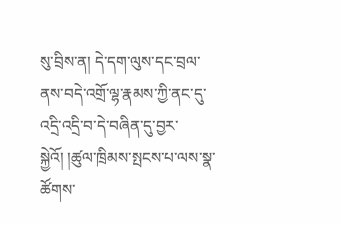སུ་བྲིས་ན། དེ་དག་ལུས་དང་བྲལ་ནས་བདེ་འགྲོ་ལྷ་རྣམས་ཀྱི་ནང་དུ་འདྲི་འདྲི་བ་དེ་བཞིན་དུ་བྱར་སྐྱེའོ། །ཚུལ་ཁྲིམས་སྤངས་པ་ལས་སྣ་ཚོགས་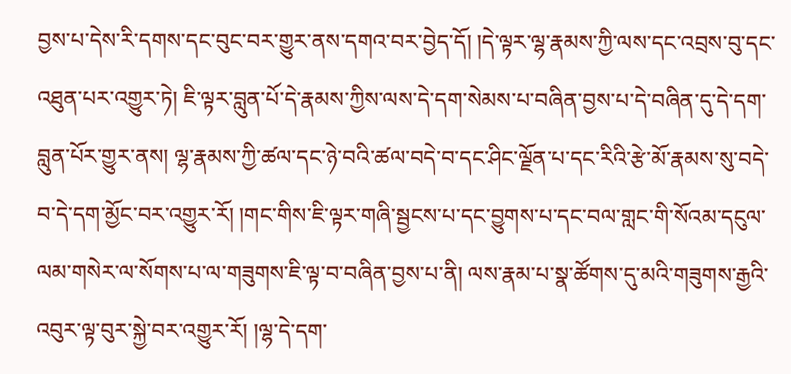བྱས་པ་དེས་རི་དགས་དང་བུང་བར་གྱུར་ནས་དགའ་བར་བྱེད་དོ། །དེ་ལྟར་ལྷ་རྣམས་ཀྱི་ལས་དང་འབྲས་བུ་དང་འཐུན་པར་འགྱུར་ཏེ། ཇི་ལྟར་བླུན་པོ་དེ་རྣམས་ཀྱིས་ལས་དེ་དག་སེམས་པ་བཞིན་བྱས་པ་དེ་བཞིན་དུ་དེ་དག་བླུན་པོར་གྱུར་ནས། ལྷ་རྣམས་ཀྱི་ཚལ་དང་ཉེ་བའི་ཚལ་བདེ་བ་དང་ཤིང་ལྗོན་པ་དང་རིའི་རྩེ་མོ་རྣམས་སུ་བདེ་བ་དེ་དག་མྱོང་བར་འགྱུར་རོ། །གང་གིས་ཇི་ལྟར་གཞི་སྦྱངས་པ་དང་བྱུགས་པ་དང་བལ་གླང་གི་སོའམ་དངུལ་ལམ་གསེར་ལ་སོགས་པ་ལ་གཟུགས་ཇི་ལྟ་བ་བཞིན་བྱས་པ་ནི། ལས་རྣམ་པ་སྣ་ཚོགས་དུ་མའི་གཟུགས་རྒྱའི་འབུར་ལྟ་བུར་སྐྱེ་བར་འགྱུར་རོ། །ལྷ་དེ་དག་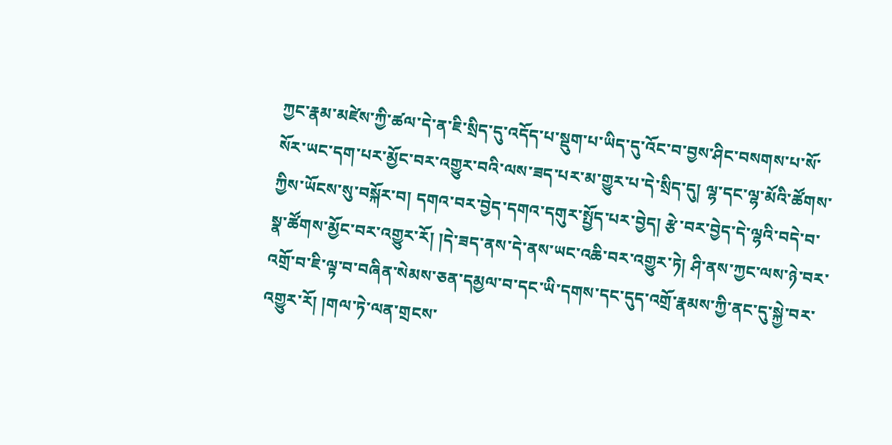ཀྱང་རྣམ་མཛེས་ཀྱི་ཚལ་དེ་ན་ཇི་སྲིད་དུ་འདོད་པ་སྡུག་པ་ཡིད་དུ་འོང་བ་བྱས་ཤིང་བསགས་པ་སོ་སོར་ཡང་དག་པར་མྱོང་བར་འགྱུར་བའི་ལས་ཟད་པར་མ་གྱུར་པ་དེ་སྲིད་དུ། ལྷ་དང་ལྷ་མོའི་ཚོགས་ཀྱིས་ཡོངས་སུ་བསྐོར་བ། དགའ་བར་བྱེད་དགའ་དགུར་སྤྱོད་པར་བྱེད། རྩེ་བར་བྱེད་དེ་ལྷའི་བདེ་བ་སྣ་ཚོགས་མྱོང་བར་འགྱུར་རོ། །དེ་ཟད་ནས་དེ་ནས་ཡང་འཆི་བར་འགྱུར་ཏེ། ཤི་ནས་ཀྱང་ལས་ཉེ་བར་འགྲོ་བ་ཇི་ལྟ་བ་བཞིན་སེམས་ཅན་དམྱལ་བ་དང་ཡི་དགས་དང་དུད་འགྲོ་རྣམས་ཀྱི་ནང་དུ་སྐྱེ་བར་འགྱུར་རོ། །གལ་ཏེ་ལན་གྲངས་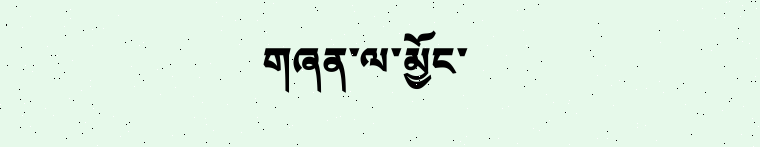གཞན་ལ་མྱོང་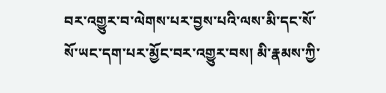བར་འགྱུར་བ་ལེགས་པར་བྱས་པའི་ལས་མི་དང་སོ་སོ་ཡང་དག་པར་མྱོང་བར་འགྱུར་བས། མི་རྣམས་ཀྱི་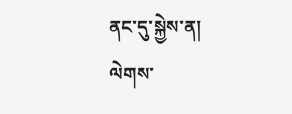ནང་དུ་སྐྱེས་ན། ལེགས་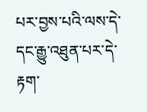པར་བྱས་པའི་ལས་དེ་དང་རྒྱུ་འཐུན་པར་དེ་རྟག་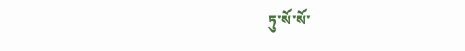ཏུ་སོ་སོ་